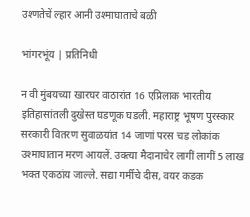उश्णतेचें ल्हार आनी उश्माघाताचे बळी

भांगरभूंय | प्रतिनिधी

न वी मुंबयच्या खारघर वाठारांत 16 एप्रिलाक भारतीय इतिहासांतली दुखेस्त घडणूक घडली. महाराष्ट्र भूषण पुरस्कार सरकारी वितरण सुवाळयांत 14 जाणां परस चड लोकांक उश्माघातान मरण आयलें. उक्त्या मैदानाचेर लागीं लागीं 5 लाख भक्त एकठांय जाल्ले. सद्या गर्मीचे दीस, वयर कडक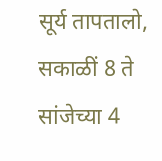सूर्य तापतालो, सकाळीं 8 ते सांजेच्या 4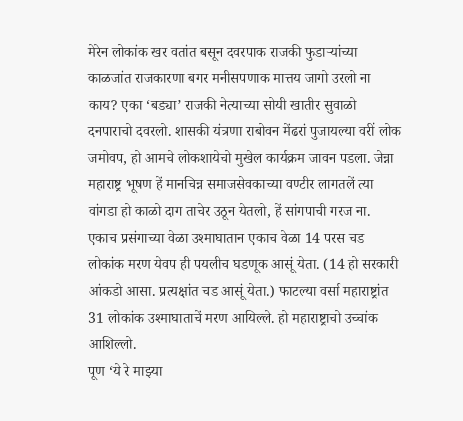मेरेन लोकांक खर वतांत बसून दवरपाक राजकी फुडार्‍यांच्या काळजांत राजकारणा बगर मनीसपणाक मात्तय जागो उरलो ना काय? एका ‘बड्या’ राजकी नेत्याच्या सोयी खातीर सुवाळो दनपाराचो दवरलो. शासकी यंत्रणा राबोवन मेंढरां पुजायल्या वरीं लोक जमोवप, हो आमचे लोकशायेचो मुखेल कार्यक्रम जावन पडला. जेन्ना महाराष्ट्र भूषण हें मानचिन्न समाजसेवकाच्या वण्टीर लागतलें त्या वांगडा हो काळो दाग ताचेर उठून येतलो, हें सांगपाची गरज ना.
एकाच प्रसंगाच्या वेळा उश्माघातान एकाच वेळा 14 परस चड लोकांक मरण येवप ही पयलीच घडणूक आसूं येता. (14 हो सरकारी आंकडो आसा. प्रत्यक्षांत चड आसूं येता.) फाटल्या वर्सा महाराष्ट्रांत 31 लोकांक उश्माघाताचें मरण आयिल्ले. हो महाराष्ट्राचो उच्चांक आशिल्लो.
पूण ‘ये रे माझ्या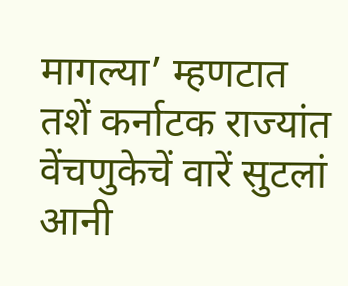मागल्या’ म्हणटात तशें कर्नाटक राज्यांत वेंचणुकेचें वारें सुटलां आनी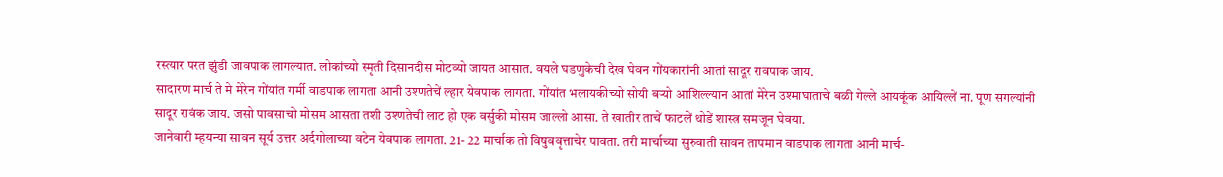रस्त्यार परत झुंडी जावपाक लागल्यात. लोकांच्यो स्मृती दिसानदीस मोटव्यो जायत आसात. वयले घडणुकेची देख घेवन गोंयकारांनी आतां सादूर रावपाक जाय.
सादारण मार्च ते मे मेरेन गोंयांत गर्मी वाडपाक लागता आनी उश्णतेचें ल्हार येवपाक लागता. गोंयांत भलायकीच्यो सोयी बर्‍यो आशिल्ल्यान आतां मेरेन उश्माघाताचे बळी गेल्ले आयकूंक आयिल्लें ना. पूण सगल्यांनी सादूर रावंक जाय. जसो पावसाचो मोसम आसता तशी उश्णतेची लाट हो एक वर्सुकी मोसम जाल्लो आसा. ते खातीर ताचें फाटलें थोडें शास्त्र समजून घेवया.
जानेवारी म्हयन्या सावन सूर्य उत्तर अर्दगोलाच्या वटेन येवपाक लागता. 21- 22 मार्चाक तो विषुववृत्ताचेर पावता. तरी मार्चाच्या सुरुवाती सावन तापमान वाडपाक लागता आनी मार्च-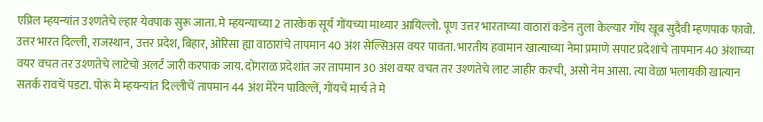एप्रिल म्हयन्यांत उश्णतेचे ल्हार येवपाक सुरू जाता. मे म्हयन्याच्या 2 तारकेक सूर्य गोंयच्या माथ्यार आयिल्लो. पूण उत्तर भारताच्या वाठारां कडेन तुला केल्यार गोंय खूब सुदैवी म्हणपाक फावो. उत्तर भारत दिल्ली, राजस्थान, उत्तर प्रदेश, बिहार, ओरिसा ह्या वाठारांचे तापमान 40 अंश सेल्सिअस वयर पावता. भारतीय हवामान खात्याच्या नेमा प्रमाणे सपाट प्रदेशाचे तापमान 40 अंशाच्या वयर वचत तर उश्णतेचे लाटेचो अलर्ट जारी करपाक जाय. दोंगराळ प्रदेशांत जर तापमान 30 अंश वयर वचत तर उश्णतेचे लाट जाहीर करची, असो नेम आसा. त्या वेळा भलायकी खात्यान सतर्क रावचें पडटा. पोरूं मे म्हयन्यांत दिल्लीचें तापमान 44 अंश मेरेन पाविल्लें, गोंयचें मार्च ते मे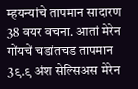म्हयन्यांचे तापमान सादारण 38 वयर वचना. आतां मेरेन गोंयचें चडांतचड तापमान 3९.९ अंश सेल्सिअस मेरेन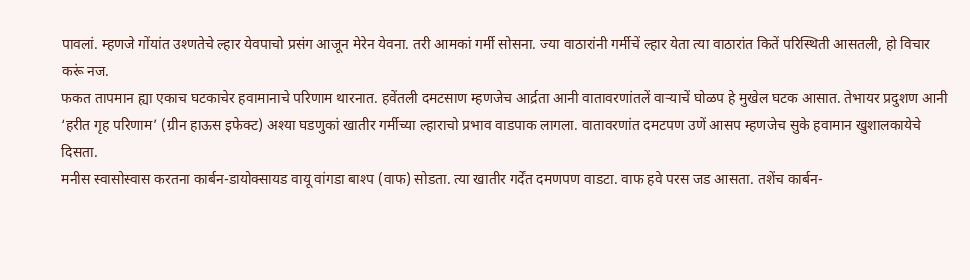पावलां. म्हणजे गोंयांत उश्णतेचे ल्हार येवपाचो प्रसंग आजून मेरेन येवना. तरी आमकां गर्मी सोसना. ज्या वाठारांनी गर्मीचें ल्हार येता त्या वाठारांत कितें परिस्थिती आसतली, हो विचार करूं नज.
फकत तापमान ह्या एकाच घटकाचेर हवामानाचे परिणाम थारनात. हवेंतली दमटसाण म्हणजेच आर्द्रता आनी वातावरणांतलें वार्‍याचें घोळप हे मुखेल घटक आसात. तेभायर प्रदुशण आनी ‘हरीत गृह परिणाम’ (ग्रीन हाऊस इफेक्ट) अश्या घडणुकां खातीर गर्मीच्या ल्हाराचो प्रभाव वाडपाक लागला. वातावरणांत दमटपण उणें आसप म्हणजेच सुके हवामान खुशालकायेचे दिसता.
मनीस स्वासोस्वास करतना कार्बन-डायोक्सायड वायू वांगडा बाश्प (वाफ) सोडता. त्या खातीर गर्देंत दमणपण वाडटा. वाफ हवे परस जड आसता. तशेंच कार्बन-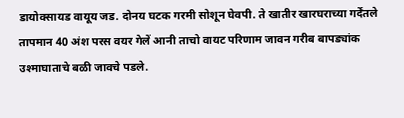डायोक्सायड वायूय जड. दोनय घटक गरमी सोशून घेवपी. ते खातीर खारघराच्या गर्देंतले तापमान 40 अंश परस वयर गेलें आनी ताचो वायट परिणाम जावन गरीब बापड्यांक उश्माघाताचे बळी जावचे पडले.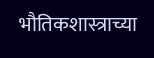भौतिकशास्त्राच्या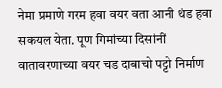नेमा प्रमाणे गरम हवा वयर वता आनी थंड हवा सकयल येता. पूण गिमांच्या दिसांनीं वातावरणाच्या वयर चड दाबाचो पट्टो निर्माण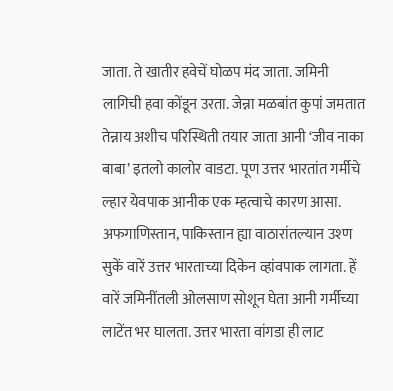जाता. ते खातीर हवेचें घोळप मंद जाता. जमिनी लागिची हवा कोंडून उरता. जेन्ना मळबांत कुपां जमतात तेन्नाय अशीच परिस्थिती तयार जाता आनी ‘जीव नाका बाबा’ इतलो कालोर वाडटा. पूण उत्तर भारतांत गर्मीचे ल्हार येवपाक आनीक एक म्हत्वाचे कारण आसा. अफगाणिस्तान, पाकिस्तान ह्या वाठारांतल्यान उश्ण सुकें वारें उत्तर भारताच्या दिकेन व्हांवपाक लागता. हें वारें जमिनींतली ओलसाण सोशून घेता आनी गर्मीच्या लाटेंत भर घालता. उत्तर भारता वांगडा ही लाट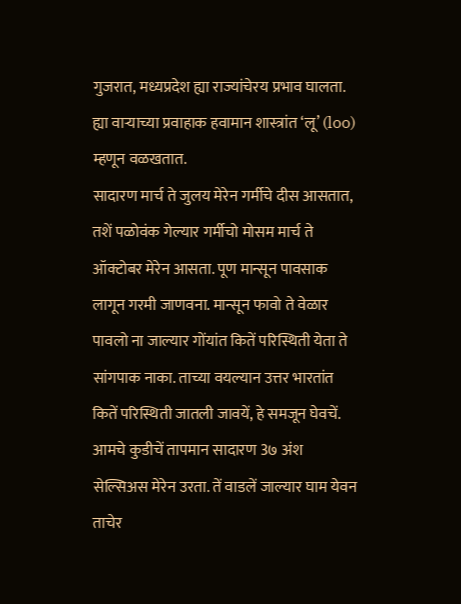गुजरात, मध्यप्रदेश ह्या राज्यांचेरय प्रभाव घालता. ह्या वार्‍याच्या प्रवाहाक हवामान शास्त्रांत ‘लू’ (loo) म्हणून वळखतात.
सादारण मार्च ते जुलय मेरेन गर्मीचे दीस आसतात, तशें पळोवंक गेल्यार गर्मीचो मोसम मार्च ते ऑक्टोबर मेरेन आसता. पूण मान्सून पावसाक लागून गरमी जाणवना. मान्सून फावो ते वेळार पावलो ना जाल्यार गोंयांत कितें परिस्थिती येता ते सांगपाक नाका. ताच्या वयल्यान उत्तर भारतांत कितें परिस्थिती जातली जावयें, हे समजून घेवचें.
आमचे कुडीचें तापमान सादारण 3७ अंश सेल्सिअस मेरेन उरता. तें वाडलें जाल्यार घाम येवन ताचेर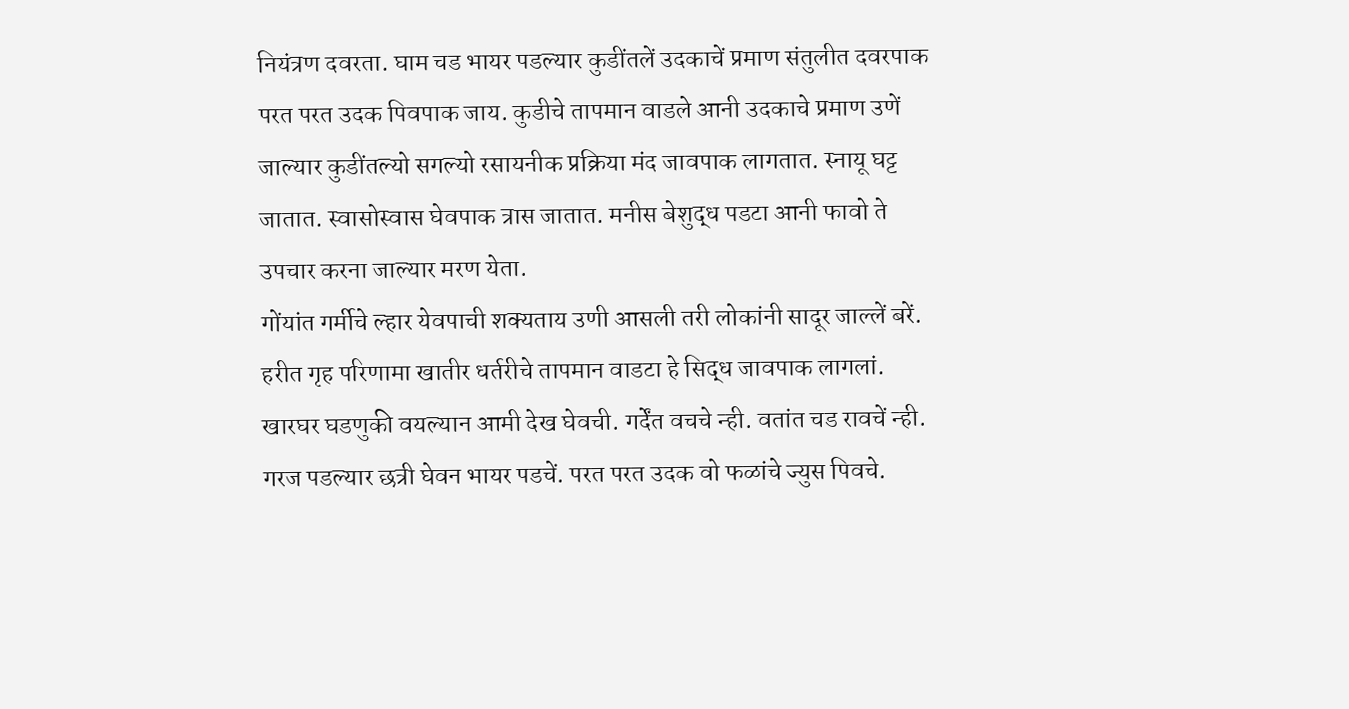नियंत्रण दवरता. घाम चड भायर पडल्यार कुडींतलें उदकाचें प्रमाण संतुलीत दवरपाक परत परत उदक पिवपाक जाय. कुडीचे तापमान वाडले आनी उदकाचे प्रमाण उणें जाल्यार कुडींतल्यो सगल्यो रसायनीक प्रक्रिया मंद जावपाक लागतात. स्नायू घट्ट जातात. स्वासोस्वास घेवपाक त्रास जातात. मनीस बेशुद्ध पडटा आनी फावो ते उपचार करना जाल्यार मरण येता.
गोंयांत गर्मीचे ल्हार येवपाची शक्यताय उणी आसली तरी लोकांनी सादूर जाल्लें बरें. हरीत गृह परिणामा खातीर धर्तरीचे तापमान वाडटा हे सिद्ध जावपाक लागलां. खारघर घडणुकी वयल्यान आमी देख घेवची. गर्देंत वचचे न्ही. वतांत चड रावचें न्ही. गरज पडल्यार छत्री घेवन भायर पडचें. परत परत उदक वो फळांचे ज्युस पिवचे.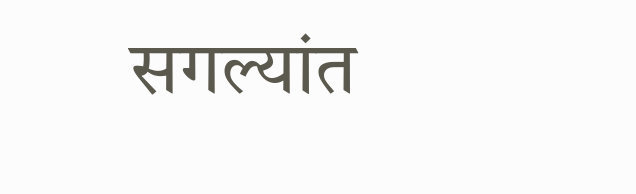सगल्यांत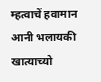म्हत्वाचें हवामान आनी भलायकी खात्याच्यो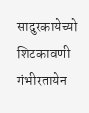सादुरकायेच्यो शिटकावणी गंभीरतायेन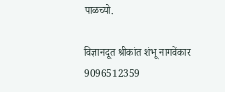पाळच्यो.

विज्ञानदूत श्रीकांत शंभू नागवेंकार
9096512359